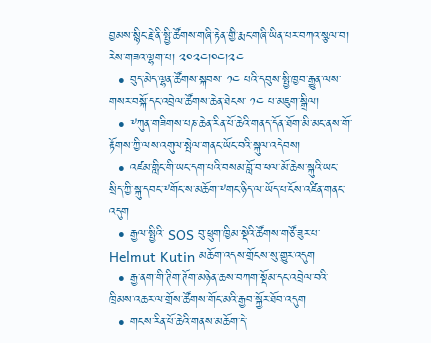བྱམས་སྙིང་རྗེ་ནི་སྤྱི་ཚོགས་གཞི་རྟེན་གྱི་རྨང་གཞི་ཡིན་པར་བཀའ་སྩལ་བ།
རེས་གཟའ་ལྷག་པ། ༢༠༢༤།༠༤།༢༤
  • བུད་མེད་ལྷན་ཚོགས་སྐབས་ ༡༤ པའི་དབུས་སྤྱི་ཁྱབ་རྒྱུན་ལས་གསར་བསྐོ་དང་འབྲེལ་ཚོགས་ཆེན་ཐེངས་ ༡༤ པ་མཇུག་སྒྲིལ།
  • ༸ཀུན་གཟིགས་པཎ་ཆེན་རིན་པོ་ཆེའི་གནད་དོན་ཐོག་མི་མང་ནས་གོ་རྟོགས་ཀྱི་ལས་འགུལ་སྤེལ་གནང་ཡོང་བའི་སྐུལ་འདེབས།
  • འཛམ་གླིང་གི་ཡང་དག་པའི་བསམ་བློ་བ་ཕལ་མོ་ཆེས་སྐུའི་ཡང་སྲིད་ཀྱི་སྐུ་དབང་༸གོང་ས་མཆོག་༸གང་ཉིད་ལ་ཡོད་པ་ངོས་འཛིན་གནང་འདུག
  • རྒྱལ་སྤྱིའི་ SOS བུ་ཕྲུག་ཁྱིམ་སྡེའི་ཚོགས་གཙོ་ཟུར་པ་ Helmut Kutin མཆོག་འདས་གྲོངས་སུ་གྱུར་འདུག
  • རྒྱ་ནག་གི་ཊིག་ཊོག་མཉེན་ཆས་བཀག་སྡོམ་དང་འབྲེལ་བའི་ཁྲིམས་འཆར་ལ་གྲོས་ཚོགས་གོང་མའི་རྒྱབ་སྐྱོར་ཐོབ་འདུག
  • གངས་རིན་པོ་ཆེའི་གནས་མཆོག་དེ་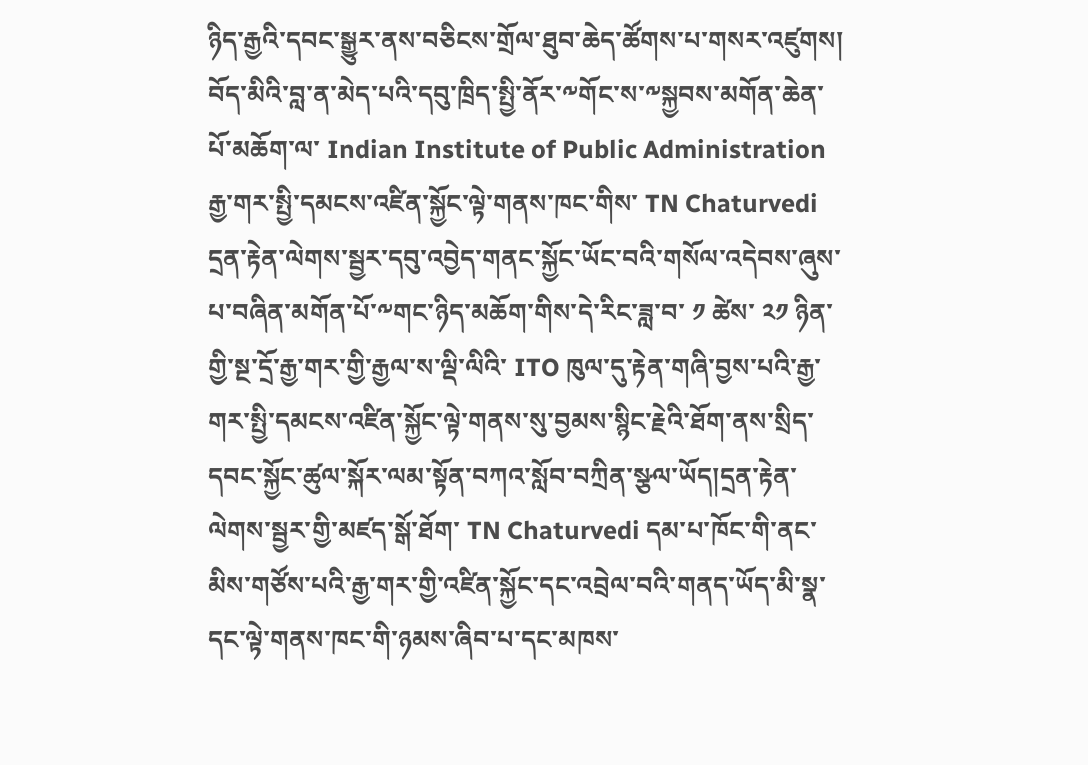ཉིད་རྒྱའི་དབང་སྒྱུར་ནས་བཅིངས་གྲོལ་ཐུབ་ཆེད་ཚོགས་པ་གསར་འཛུགས།
བོད་མིའི་བླ་ན་མེད་པའི་དབུ་ཁྲིད་སྤྱི་ནོར་༸གོང་ས་༸སྐྱབས་མགོན་ཆེན་པོ་མཆོག་ལ་ Indian Institute of Public Administration རྒྱ་གར་སྤྱི་དམངས་འཛིན་སྐྱོང་ལྟེ་གནས་ཁང་གིས་ TN Chaturvedi དྲན་རྟེན་ལེགས་སྦྱར་དབུ་འབྱེད་གནང་སྐྱོང་ཡོང་བའི་གསོལ་འདེབས་ཞུས་པ་བཞིན་མགོན་པོ་༸གང་ཉིད་མཆོག་གིས་དེ་རིང་ཟླ་བ་ ༡ ཚེས་ ༢༡ ཉིན་གྱི་སྔ་དྲོ་རྒྱ་གར་གྱི་རྒྱལ་ས་ལྡི་ལིའི་ ITO ཁུལ་དུ་རྟེན་གཞི་བྱས་པའི་རྒྱ་གར་སྤྱི་དམངས་འཛིན་སྐྱོང་ལྟེ་གནས་སུ་བྱམས་སྙིང་རྗེའི་ཐོག་ནས་སྲིད་དབང་སྐྱོང་ཚུལ་སྐོར་ལམ་སྟོན་བཀའ་སློབ་བཀྲིན་སྩལ་ཡོད།དྲན་རྟེན་ལེགས་སྦྱར་གྱི་མཛད་སྒོ་ཐོག་ TN Chaturvedi དམ་པ་ཁོང་གི་ནང་མིས་གཙོས་པའི་རྒྱ་གར་གྱི་འཛིན་སྐྱོང་དང་འབྲེལ་བའི་གནད་ཡོད་མི་སྣ་དང་ལྟེ་གནས་ཁང་གི་ཉམས་ཞིབ་པ་དང་མཁས་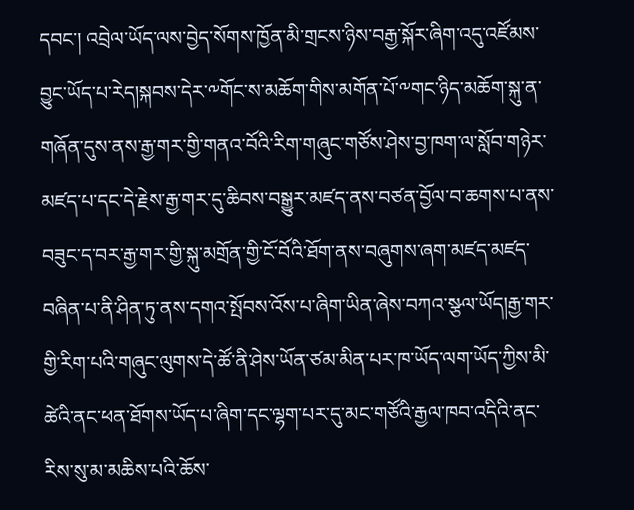དབང་། འབྲེལ་ཡོད་ལས་བྱེད་སོགས་ཁྱོན་མི་གྲངས་ཉིས་བརྒྱ་སྐོར་ཞིག་འདུ་འཛོམས་བྱུང་ཡོད་པ་རེད།སྐབས་དེར་༸གོང་ས་མཆོག་གིས་མགོན་པོ་༸གང་ཉིད་མཆོག་སྐུ་ན་གཞོན་དུས་ནས་རྒྱ་གར་གྱི་གནའ་བོའི་རིག་གཞུང་གཙོས་ཤེས་བྱ་ཁག་ལ་སློབ་གཉེར་མཛད་པ་དང་དེ་རྗེས་རྒྱ་གར་དུ་ཆིབས་བསྒྱུར་མཛད་ནས་བཙན་བྱོལ་བ་ཆགས་པ་ནས་བཟུང་ད་བར་རྒྱ་གར་གྱི་སྐུ་མགྲོན་གྱི་ངོ་བོའི་ཐོག་ནས་བཞུགས་ཞག་མཛད་མཛད་བཞིན་པ་ནི་ཤིན་ཏུ་ནས་དགའ་སྤོབས་འོས་པ་ཞིག་ཡིན་ཞེས་བཀའ་སྩལ་ཡོད།རྒྱ་གར་གྱི་རིག་པའི་གཞུང་ལུགས་དེ་ཚོ་ནི་ཤེས་ཡོན་ཙམ་མིན་པར་ཁ་ཡོད་ལག་ཡོད་ཀྱིས་མི་ཚེའི་ནང་ཕན་ཐོགས་ཡོད་པ་ཞིག་དང་ལྷག་པར་དུ་མང་གཙོའི་རྒྱལ་ཁབ་འདིའི་ནང་རིས་སུ་མ་མཆིས་པའི་ཆོས་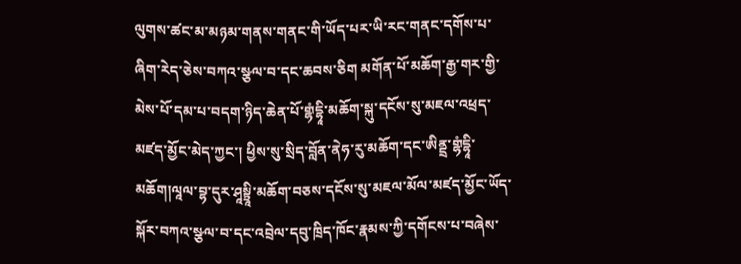ལུགས་ཚང་མ་མཉམ་གནས་གནང་གི་ཡོད་པར་ཡི་རང་གནང་དགོས་པ་ཞིག་རེད་ཅེས་བཀའ་སྩལ་བ་དང་ཆབས་ཅིག མགོན་པོ་མཆོག་རྒྱ་གར་གྱི་མེས་པོ་དམ་པ་བདག་ཉིད་ཆེན་པོ་གྷཾདྷཱི་མཆོག་སྐུ་དངོས་སུ་མཇལ་འཕྲད་མཛད་མྱོང་མེད་ཀྱང་། ཕྱིས་སུ་སྲིད་བློན་ནེཧ་རུ་མཆོག་དང་ཨིནྡྲ་གྷཾདྷཱི་མཆོག།ལཱལ་བྷ་དུར་ཤཱསྟྲཱི་མཆོག་བཅས་དངོས་སུ་མཇལ་མོལ་མཛད་མྱོང་ཡོད་སྐོར་བཀའ་སྩལ་བ་དང་འབྲེལ་དབུ་ཁྲིད་ཁོང་རྣམས་ཀྱི་དགོངས་པ་བཞེས་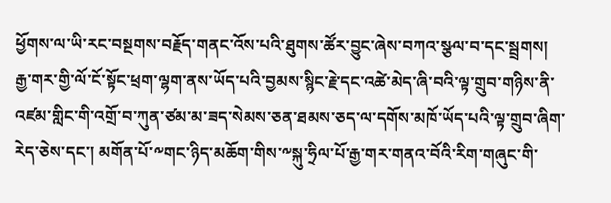ཕྱོགས་ལ་ཡི་རང་བསྔགས་བརྗོད་གནང་འོས་པའི་ཐུགས་ཚོར་བྱུང་ཞེས་བཀའ་སྩལ་བ་དང་སྦྲགས། རྒྱ་གར་གྱི་ལོ་ངོ་སྟོང་ཕྲག་ལྷག་ནས་ཡོད་པའི་བྱམས་སྙིང་རྗེ་དང་འཚེ་མེད་ཞི་བའི་ལྟ་གྲུབ་གཉིས་ནི་འཛམ་གླིང་གི་འགྲོ་བ་ཀུན་ཙམ་མ་ཟད་སེམས་ཅན་ཐམས་ཅད་ལ་དགོས་མཁོ་ཡོད་པའི་ལྟ་གྲུབ་ཞིག་རེད་ཅེས་དང་། མགོན་པོ་༸གང་ཉིད་མཆོག་གིས་༸སྐུ་ཧྲིལ་པོ་རྒྱ་གར་གནའ་བོའི་རིག་གཞུང་གི་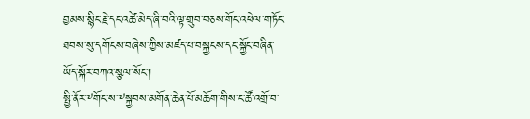བྱམས་སྙིང་རྗེ་དང་འཚེ་མེད་ཞི་བའི་ལྟ་གྲུབ་བཅས་གོང་འཕེལ་གཏོང་ཐབས་སུ་དགོངས་བཞེས་ཀྱིས་མཛད་པ་བསྐྱངས་དང་སྐྱོང་བཞིན་ཡོད་སྐོར་བཀའ་སྩལ་སོང་།
སྤྱི་ནོར་༸གོང་ས་༸སྐྱབས་མགོན་ཆེན་པོ་མཆོག་གིས་ང་ཚོ་འགྲོ་བ་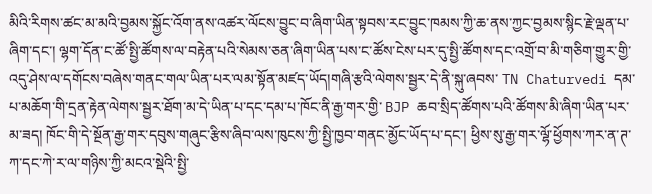མིའི་རིགས་ཚང་མ་མའི་བྱམས་སྐྱོང་འོག་ནས་འཚར་ལོངས་བྱུང་བ་ཞིག་ཡིན་སྟབས་རང་བྱུང་ཁམས་ཀྱི་ཆ་ནས་ཀྱང་བྱམས་སྙིང་རྗེ་ལྡན་པ་ཞིག་དང་། ལྷག་དོན་ང་ཚོ་སྤྱི་ཚོགས་ལ་བརྟེན་པའི་སེམས་ཅན་ཞིག་ཡིན་པས་ང་ཚོས་ངེས་པར་དུ་སྤྱི་ཚོགས་དང་འགྲོ་བ་མི་གཅིག་གྱུར་གྱི་འདུ་ཤེས་ལ་དགོངས་བཞེས་གནང་གལ་ཡིན་པར་ལམ་སྟོན་མཛད་ཡོད།གཞི་རྩའི་ལེགས་སྦྱར་དེ་ནི་སྐུ་ཞབས་ TN Chaturvedi དམ་པ་མཆོག་གི་དྲན་རྟེན་ལེགས་སྦྱར་ཐོག་མ་དེ་ཡིན་པ་དང་དམ་པ་ཁོང་ནི་རྒྱ་གར་གྱི་ BJP ཆབ་སྲིད་ཚོགས་པའི་ཚོགས་མི་ཞིག་ཡིན་པར་མ་ཟད། ཁོང་གི་དེ་སྔོན་རྒྱ་གར་དབུས་གཞུང་རྩིས་ཞིབ་ལས་ཁུངས་ཀྱི་སྤྱི་ཁྱབ་གནང་མྱོང་ཡོད་པ་དང་། ཕྱིས་སུ་རྒྱ་གར་ལྷོ་ཕྱོགས་ཀར་ན་ཊ་ཀ་དང་ཀེ་ར་ལ་གཉིས་ཀྱི་མངའ་སྡེའི་སྤྱི་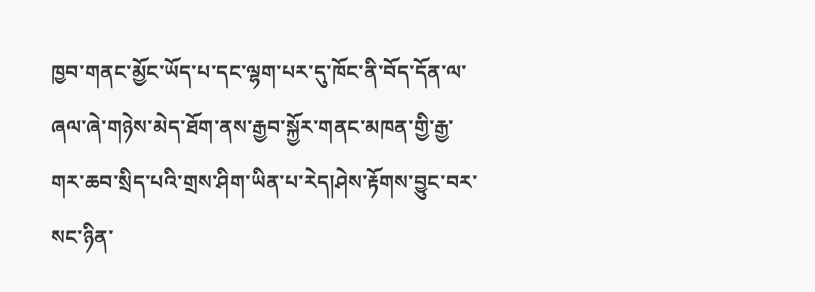ཁྱབ་གནང་མྱོང་ཡོད་པ་དང་ལྷག་པར་དུ་ཁོང་ནི་བོད་དོན་ལ་ཞལ་ཞེ་གཉེས་མེད་ཐོག་ནས་རྒྱབ་སྐྱོར་གནང་མཁན་གྱི་རྒྱ་གར་ཆབ་སྲིད་པའི་གྲས་ཤིག་ཡིན་པ་རེད།ཤེས་རྟོགས་བྱུང་བར་སང་ཉིན་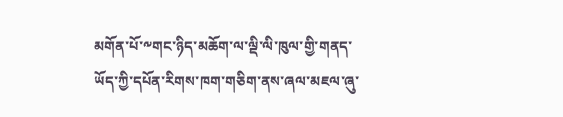མགོན་པོ་༸གང་ཉིད་མཆོག་ལ་ལྡི་ལི་ཁུལ་གྱི་གནད་ཡོད་ཀྱི་དཔོན་རིགས་ཁག་གཅིག་ནས་ཞལ་མཇལ་ཞུ་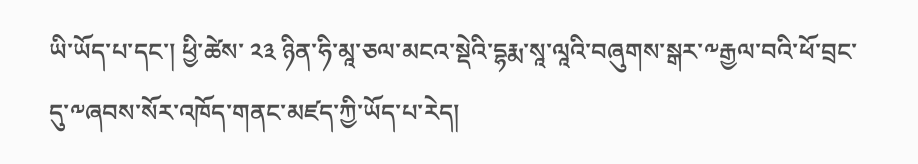ཡི་ཡོད་པ་དང་། ཕྱི་ཚེས་ ༢༣ ཉིན་ཧི་མཱ་ཅལ་མངའ་སྡེའི་དྷརྨ་སཱ་ལཱའི་བཞུགས་སྒར་༸རྒྱལ་བའི་ཕོ་བྲང་དུ་༸ཞབས་སོར་འཁོད་གནང་མཛད་ཀྱི་ཡོད་པ་རེད།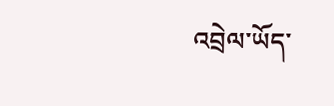འབྲེལ་ཡོད་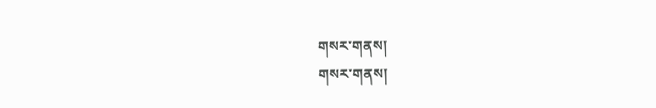གསར་གནས།
གསར་གནས།